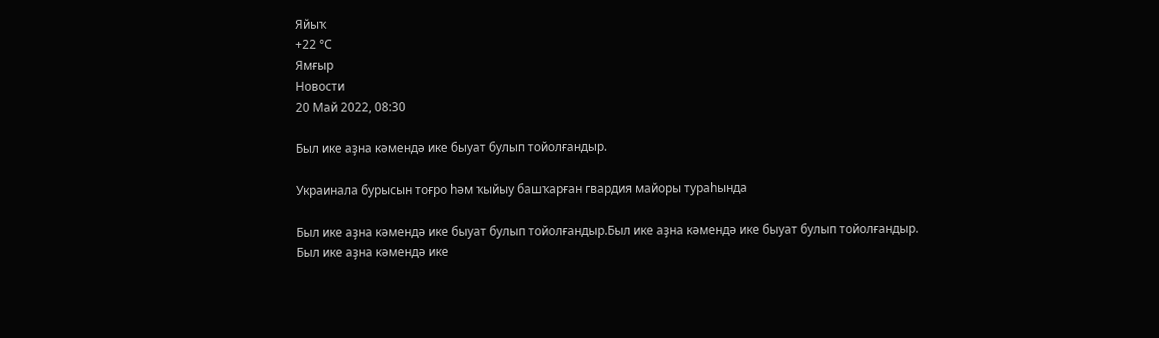Яйыҡ
+22 °С
Ямғыр
Новости
20 Май 2022, 08:30

Был ике аҙна кәмендә ике быуат булып тойолғандыр.

Украинала бурысын тоғро һәм ҡыйыу башҡарған гвардия майоры тураһында

Был ике аҙна кәмендә ике быуат булып тойолғандыр.Был ике аҙна кәмендә ике быуат булып тойолғандыр.
Был ике аҙна кәмендә ике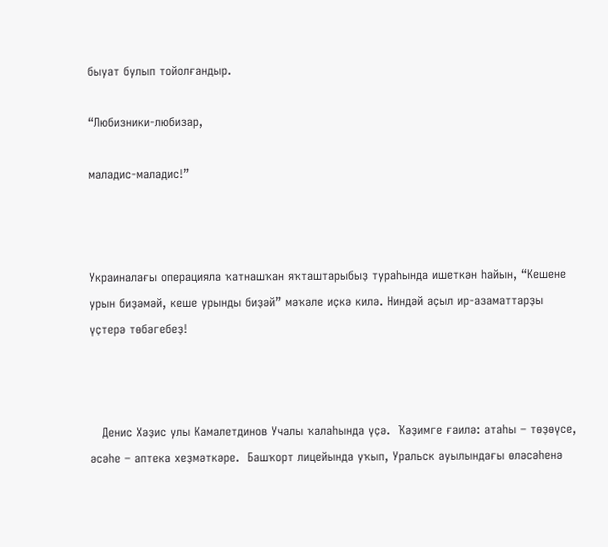быуат булып тойолғандыр.

“Любизники-любизар,

маладис-маладис!”



Украиналағы операцияла ҡатнашҡан яҡташтарыбыҙ тураһында ишеткән һайын, “Кешене урын биҙәмәй, кеше урынды биҙәй” мәҡәле иҫкә килә. Ниндәй аҫыл ир-азаматтарҙы үҫтерә төбәгебеҙ!



   Денис Хәҙис улы Камалетдинов Учалы ҡалаһында үҫә.  Ҡәҙимге ғаилә: атаһы – төҙөүсе, әсәһе – аптека хеҙмәткәре.  Башҡорт лицейында уҡып, Уральск ауылындағы өләсәһенә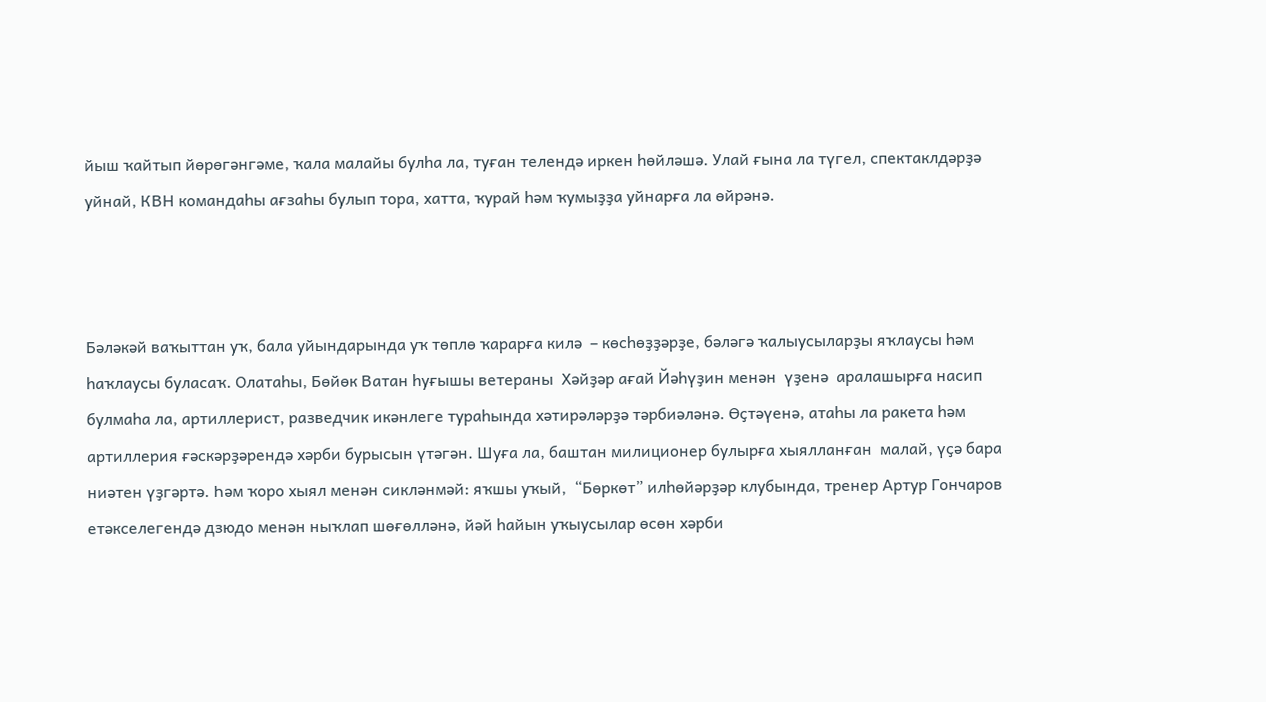йыш ҡайтып йөрөгәнгәме, ҡала малайы булһа ла, туған телендә иркен һөйләшә. Улай ғына ла түгел, спектаклдәрҙә уйнай, КВН командаһы ағзаһы булып тора, хатта, ҡурай һәм ҡумыҙҙа уйнарға ла өйрәнә.



Бәләкәй ваҡыттан уҡ, бала уйындарында уҡ төплө ҡарарға килә  – көсһөҙҙәрҙе, бәләгә ҡалыусыларҙы яҡлаусы һәм һаҡлаусы буласаҡ. Олатаһы, Бөйөк Ватан һуғышы ветераны  Хәйҙәр ағай Йәһүҙин менән  үҙенә  аралашырға насип булмаһа ла, артиллерист, разведчик икәнлеге тураһында хәтирәләрҙә тәрбиәләнә. Өҫтәүенә, атаһы ла ракета һәм артиллерия ғәскәрҙәрендә хәрби бурысын үтәгән. Шуға ла, баштан милиционер булырға хыялланған  малай, үҫә бара ниәтен үҙгәртә. Һәм ҡоро хыял менән сикләнмәй: яҡшы уҡый,  “Бөркөт” илһөйәрҙәр клубында, тренер Артур Гончаров етәкселегендә дзюдо менән ныҡлап шөғөлләнә, йәй һайын уҡыусылар өсөн хәрби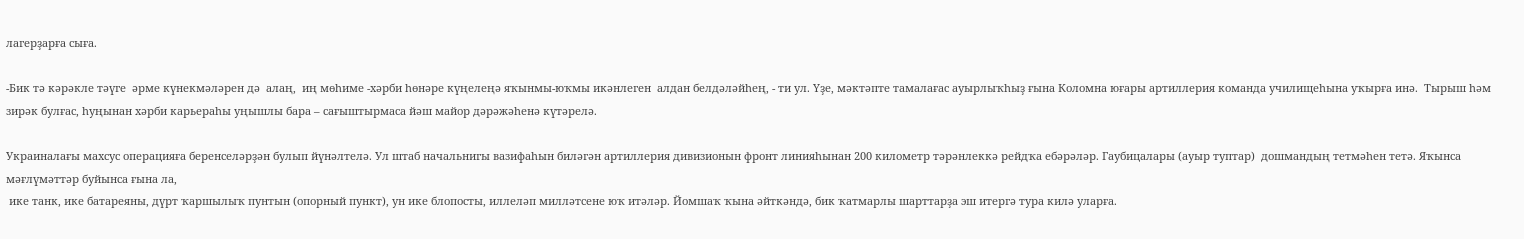лагерҙарға сыға.

-Бик тә кәрәкле тәүге  әрме күнекмәләрен дә  алаң,  иң мөһиме -хәрби һөнәре күңелеңә яҡынмы-юҡмы икәнлеген  алдан белдәләйһең, - ти ул. Үҙе, мәктәпте тамалағас ауырлыҡһыҙ ғына Коломна юғары артиллерия команда училищеһына уҡырға инә.  Тырыш һәм зирәк булғас, һуңынан хәрби карьераһы уңышлы бара – сағыштырмаса йәш майор дәрәжәһенә күтәрелә.

Украиналағы махсус операцияға беренселәрҙән булып йүнәлтелә. Ул штаб начальнигы вазифаһын биләгән артиллерия дивизионын фронт линияһынан 200 километр тәрәнлеккә рейдҡа ебәрәләр. Гаубицалары (ауыр туптар)  дошмандың тетмәһен тетә. Яҡынса мәғлүмәттәр буйынса ғына ла,
 ике танк, ике батареяны, дүрт ҡаршылыҡ пунтын (опорный пункт), ун ике блопосты, иллеләп милләтсене юҡ итәләр. Йомшаҡ ҡына әйткәндә, бик ҡатмарлы шарттарҙа эш итергә тура килә уларға.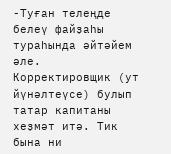-Туған телеңде белеү файҙаһы тураһында әйтәйем әле.  Корректировщик (ут  йүнәлтеүсе) булып татар капитаны хеҙмәт итә. Тик бына ни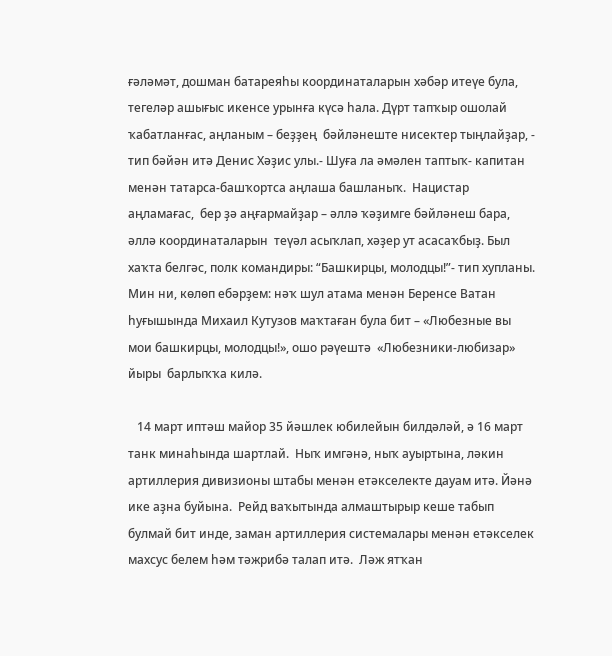ғәләмәт, дошман батареяһы координаталарын хәбәр итеүе була, тегеләр ашығыс икенсе урынға күсә һала. Дүрт тапҡыр ошолай ҡабатланғас, аңланым – беҙҙең  бәйләнеште нисектер тыңлайҙар, - тип бәйән итә Денис Хәҙис улы.- Шуға ла әмәлен таптыҡ- капитан менән татарса-башҡортса аңлаша башланыҡ.  Нацистар аңламағас,  бер ҙә аңғармайҙар – әллә ҡәҙимге бәйләнеш бара, әллә координаталарын  теүәл асыҡлап, хәҙер ут асасаҡбыҙ. Был хаҡта белгәс, полк командиры: “Башкирцы, молодцы!”- тип хупланы.  Мин ни, көлөп ебәрҙем: нәҡ шул атама менән Беренсе Ватан һуғышында Михаил Кутузов маҡтаған була бит – «Любезные вы мои башкирцы, молодцы!», ошо рәүештә  «Любезники-любизар» йыры  барлыҡҡа килә.

   14 март иптәш майор 35 йәшлек юбилейын билдәләй, ә 16 март танк минаһында шартлай.  Ныҡ имгәнә, ныҡ ауыртына, ләкин артиллерия дивизионы штабы менән етәкселекте дауам итә. Йәнә ике аҙна буйына.  Рейд ваҡытында алмаштырыр кеше табып булмай бит инде, заман артиллерия системалары менән етәкселек махсус белем һәм тәжрибә талап итә.  Ләж ятҡан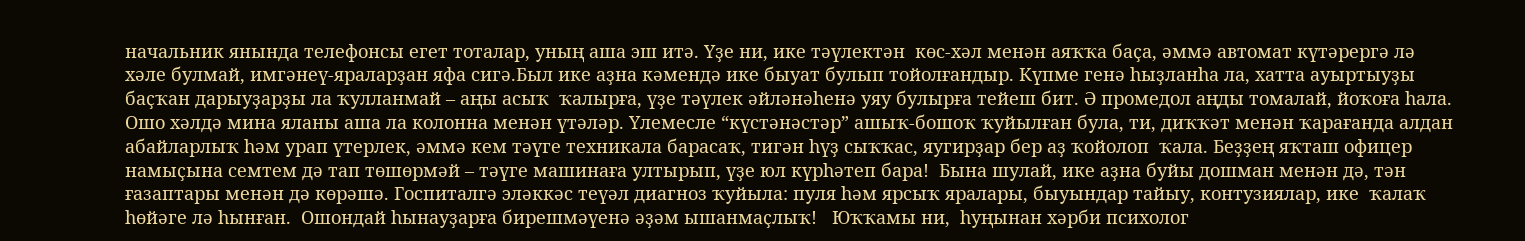начальник янында телефонсы егет тоталар, уның аша эш итә. Үҙе ни, ике тәүлектән  көс-хәл менән аяҡҡа баҫа, әммә автомат күтәрергә лә хәле булмай, имгәнеү-яраларҙан яфа сигә.Был ике аҙна кәмендә ике быуат булып тойолғандыр. Күпме генә һыҙланһа ла, хатта ауыртыуҙы баҫҡан дарыуҙарҙы ла ҡулланмай – аңы асыҡ  ҡалырға, үҙе тәүлек әйләнәһенә уяу булырға тейеш бит. Ә промедол аңды томалай, йоҡоға һала. Ошо хәлдә мина яланы аша ла колонна менән үтәләр. Үлемесле “күстәнәстәр” ашыҡ-бошоҡ ҡуйылған була, ти, диҡҡәт менән ҡарағанда алдан абайларлыҡ һәм урап үтерлек, әммә кем тәүге техникала барасаҡ, тигән һүҙ сыҡҡас, яугирҙар бер аҙ ҡойолоп  ҡала. Беҙҙең яҡташ офицер намыҫына семтем дә тап төшөрмәй – тәүге машинаға ултырып, үҙе юл күрһәтеп бара!  Бына шулай, ике аҙна буйы дошман менән дә, тән ғазаптары менән дә көрәшә. Госпиталгә эләккәс теүәл диагноз ҡуйыла: пуля һәм ярсыҡ яралары, быуындар тайыу, контузиялар, ике  ҡалаҡ һөйәге лә һынған.  Ошондай һынауҙарға бирешмәүенә әҙәм ышанмаҫлыҡ!   Юҡҡамы ни,  һуңынан хәрби психолог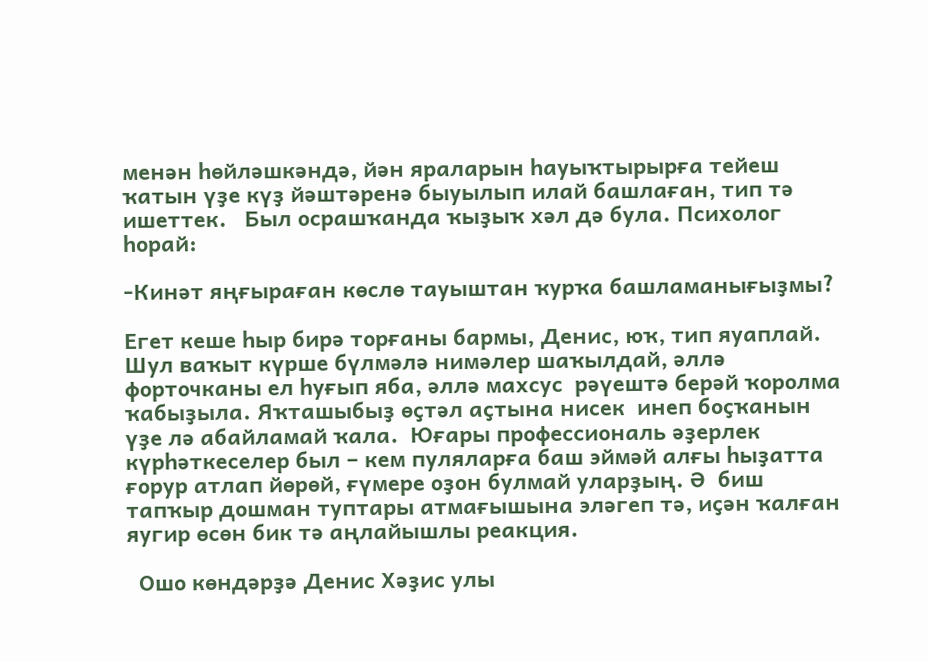менән һөйләшкәндә, йән яраларын һауыҡтырырға тейеш ҡатын үҙе күҙ йәштәренә быуылып илай башлаған, тип тә ишеттек.   Был осрашҡанда ҡыҙыҡ хәл дә була. Психолог һорай:

-Кинәт яңғыраған көслө тауыштан ҡурҡа башламанығыҙмы?

Егет кеше һыр бирә торғаны бармы, Денис, юҡ, тип яуаплай. Шул ваҡыт күрше бүлмәлә нимәлер шаҡылдай, әллә форточканы ел һуғып яба, әллә махсус  рәүештә берәй ҡоролма ҡабыҙыла. Яҡташыбыҙ өҫтәл аҫтына нисек  инеп боҫҡанын  үҙе лә абайламай ҡала.  Юғары профессиональ әҙерлек күрһәткеселер был – кем пуляларға баш эймәй алғы һыҙатта ғорур атлап йөрөй, ғүмере оҙон булмай уларҙың. Ә  биш тапҡыр дошман туптары атмағышына эләгеп тә, иҫән ҡалған яугир өсөн бик тә аңлайышлы реакция.

  Ошо көндәрҙә Денис Хәҙис улы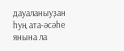дауаланыуҙан һуң ата-әсәһе янына ла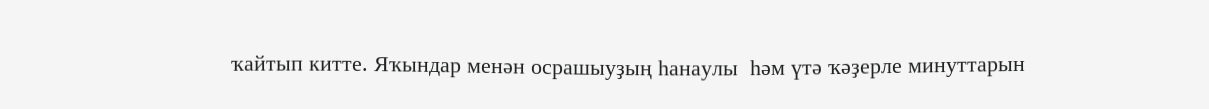ҡайтып китте. Яҡындар менән осрашыуҙың һанаулы  һәм үтә ҡәҙерле минуттарын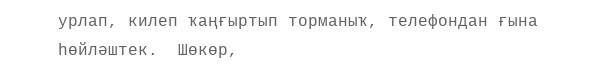урлап, килеп ҡаңғыртып торманыҡ, телефондан ғына һөйләштек.  Шөкөр,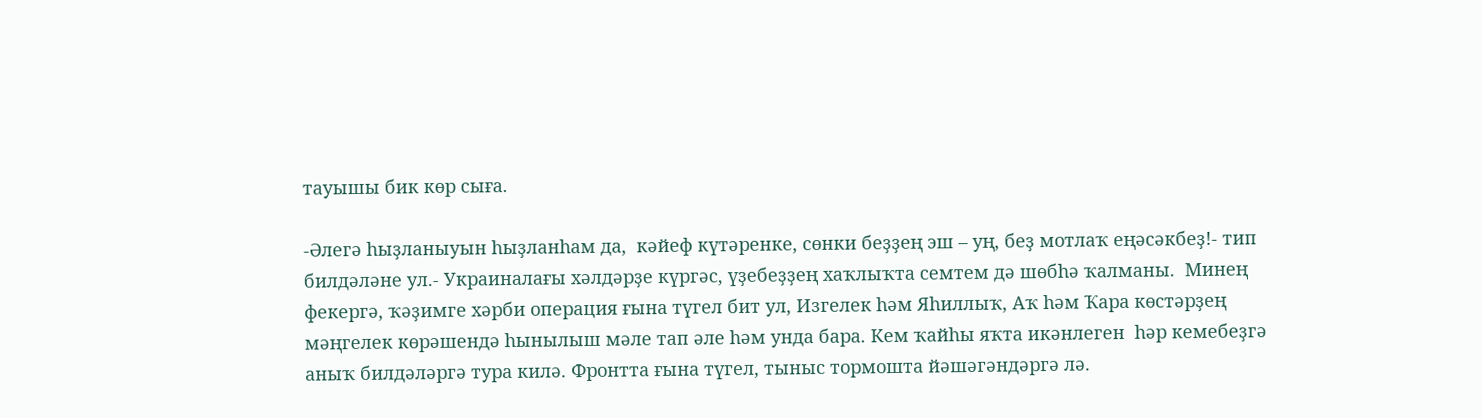тауышы бик көр сыға.

-Әлегә һыҙланыуын һыҙланһам да,  кәйеф күтәренке, сөнки беҙҙең эш – уң, беҙ мотлаҡ еңәсәкбеҙ!- тип билдәләне ул.- Украиналағы хәлдәрҙе күргәс, үҙебеҙҙең хаҡлыҡта семтем дә шөбһә ҡалманы.  Минең фекергә, ҡәҙимге хәрби операция ғына түгел бит ул, Изгелек һәм Яһиллыҡ, Аҡ һәм Ҡара көстәрҙең мәңгелек көрәшендә һынылыш мәле тап әле һәм унда бара. Кем ҡайһы яҡта икәнлеген  һәр кемебеҙгә аныҡ билдәләргә тура килә. Фронтта ғына түгел, тыныс тормошта йәшәгәндәргә лә.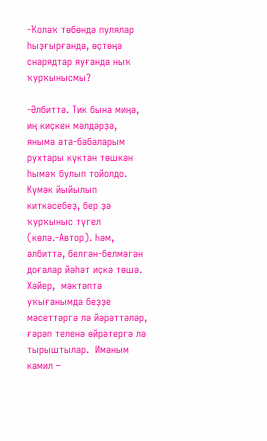-Ҡолаҡ төбөндә пулялар һыҙғырғанда, өҫтөңә снарядтар яуғанда ныҡ ҡурҡынысмы?

-Әлбиттә. Тик бына миңә, иң киҫкен мәлдәрҙә,  яныма ата-бабаларым рухтары күктән төшкән һымаҡ булып тойолдо. Күмәк йыйылып киткәсебеҙ, бер ҙә ҡурҡыныс түгел (көлә.-Автор). Һәм, әлбиттә, белгән-белмәгән доғалар йәһәт иҫкә төшә. Хәйер,  мәктәптә уҡығанымда беҙҙе мәсеттәргә лә йәрәттәләр, ғәрәп теленә өйрәтергә лә тырыштылар.  Иманым камил –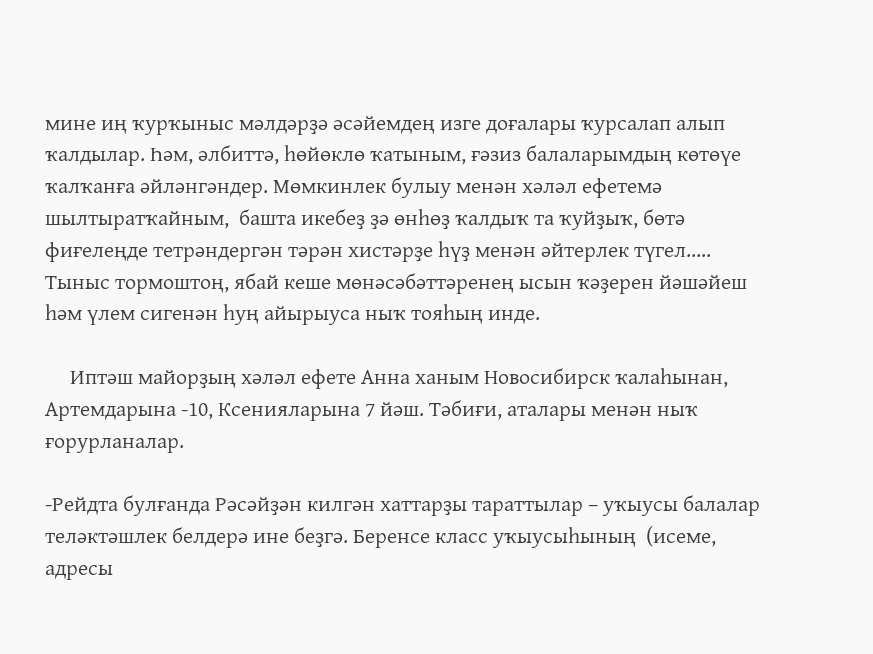мине иң ҡурҡыныс мәлдәрҙә әсәйемдең изге доғалары ҡурсалап алып ҡалдылар. Һәм, әлбиттә, һөйөклө ҡатыным, ғәзиз балаларымдың көтөүе ҡалҡанға әйләнгәндер. Мөмкинлек булыу менән хәләл ефетемә шылтыратҡайным,  башта икебеҙ ҙә өнһөҙ ҡалдыҡ та ҡуйҙыҡ, бөтә фиғелеңде тетрәндергән тәрән хистәрҙе һүҙ менән әйтерлек түгел..... Тыныс тормоштоң, ябай кеше мөнәсәбәттәренең ысын ҡәҙерен йәшәйеш һәм үлем сигенән һуң айырыуса ныҡ тояһың инде.

     Иптәш майорҙың хәләл ефете Анна ханым Новосибирск ҡалаһынан,  Артемдарына -10, Ксенияларына 7 йәш. Тәбиғи, аталары менән ныҡ ғорурланалар.

-Рейдта булғанда Рәсәйҙән килгән хаттарҙы тараттылар – уҡыусы балалар теләктәшлек белдерә ине беҙгә. Беренсе класс уҡыусыһының  (исеме, адресы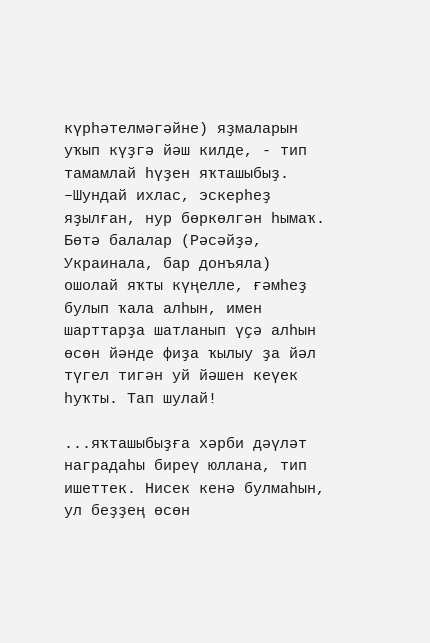күрһәтелмәгәйне) яҙмаларын уҡып күҙгә йәш килде, - тип тамамлай һүҙен яҡташыбыҙ. –Шундай ихлас, эскерһеҙ яҙылған, нур бөркөлгән һымаҡ. Бөтә балалар (Рәсәйҙә, Украинала, бар донъяла)  ошолай яҡты күңелле, ғәмһеҙ булып ҡала алһын, имен шарттарҙа шатланып үҫә алһын өсөн йәнде фиҙа ҡылыу ҙа йәл түгел тигән уй йәшен кеүек һуҡты. Тап шулай!

...яҡташыбыҙға хәрби дәүләт наградаһы биреү юллана, тип ишеттек. Нисек кенә булмаһын, ул беҙҙең өсөн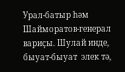Урал-батыр һәм Шайморатов-генерал вариҫы. Шулай инде, быуат-быуат  элек тә,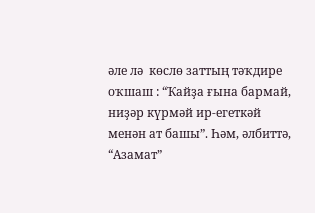әле лә  көслө заттың тәҡдире оҡшаш : “Ҡайҙа ғына бармай, ниҙәр күрмәй ир-егеткәй менән ат башы”. Һәм, әлбиттә, “Азамат”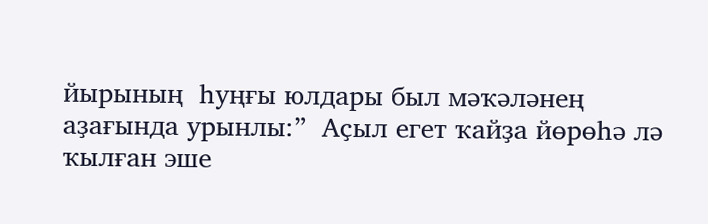йырының  һуңғы юлдары был мәҡәләнең аҙағында урынлы:”  Аҫыл егет ҡайҙа йөрөһә лә ҡылған эше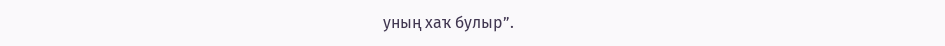уның хаҡ булыр”.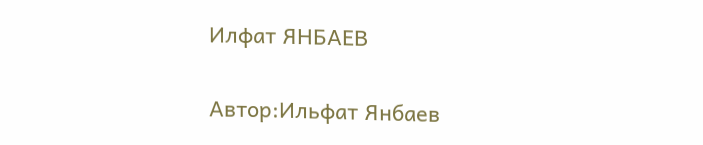Илфат ЯНБАЕВ

Автор:Ильфат Янбаев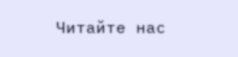Читайте нас